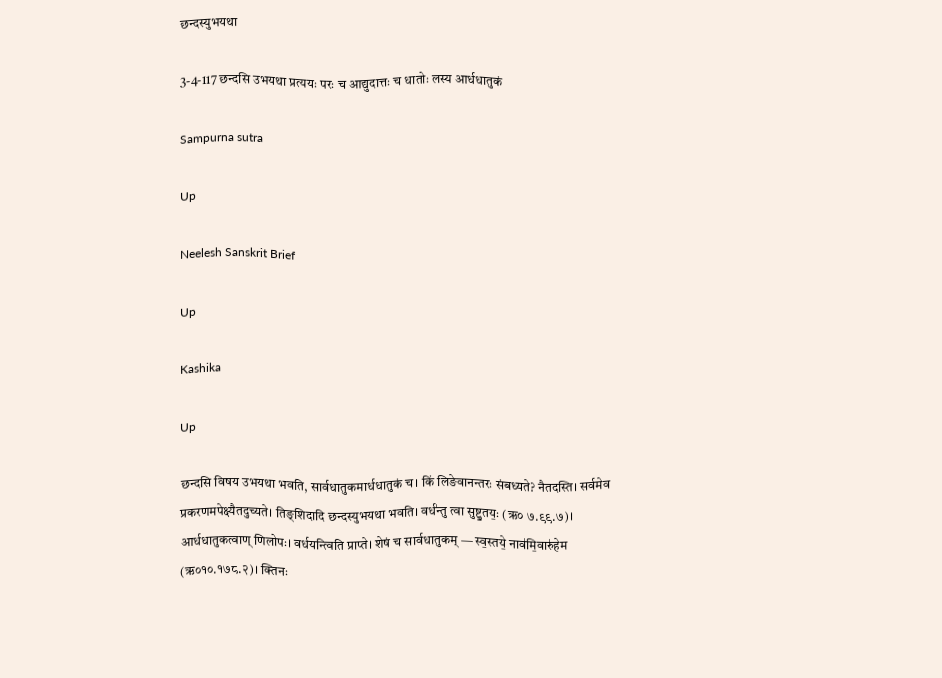छन्दस्युभयथा

3-4-117 छन्दसि उभयथा प्रत्ययः परः च आद्युदात्तः च धातोः लस्य आर्धधातुकं

Sampurna sutra

Up

Neelesh Sanskrit Brief

Up

Kashika

Up

छन्दसि विषय उभयथा भवति, सार्वधातुकमार्धधातुकं च। किं लिङेवानन्तरः संबध्यते? नैतदस्ति। सर्वमेव प्रकरणमपेक्ष्यैतदुच्यते। तिङ्शिदादि छन्दस्युभयथा भवति। वर्ध॑न्तु त्वा सुष्टु॒तयः॒ (ऋ० ७.९९.७)। आर्धधातुकत्वाण् णिलोपः। वर्धयन्त्विति प्राप्ते। शेषं च सार्वधातुकम् — स्व॒स्तये॒ नाव॑मि॒वारु॑हेम (ऋ०१०.१७८.२)। क्तिनः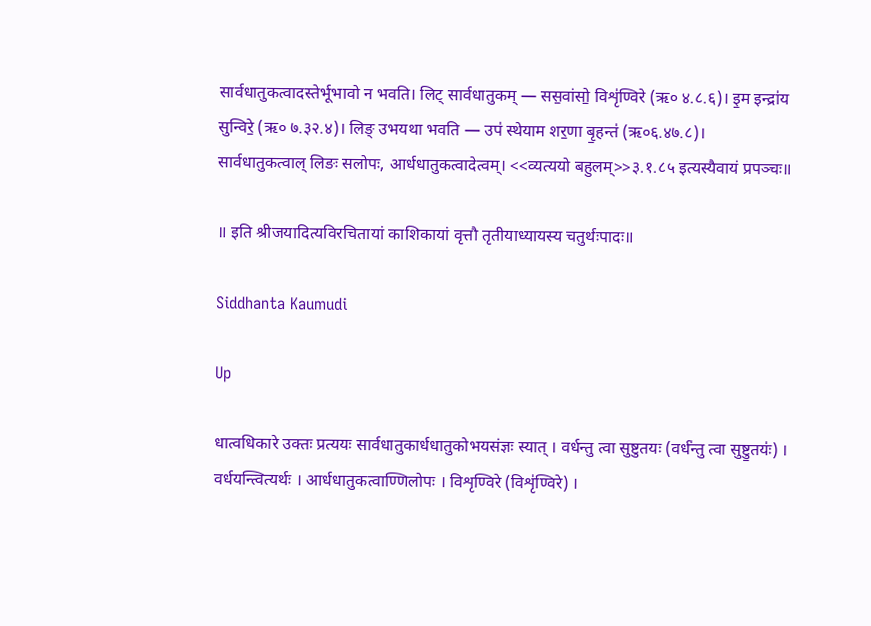सार्वधातुकत्वादस्तेर्भूभावो न भवति। लिट् सार्वधातुकम् — सस॒वांसो॒ विशृ॑ण्विरे (ऋ० ४.८.६)। इ॒म इन्द्रा॑य सुन्विरे॒ (ऋ० ७.३२.४)। लिङ् उभयथा भवति — उप॑ स्थेयाम शर॒णा बृ॒हन्त॑ (ऋ०६.४७.८)। सार्वधातुकत्वाल् लिङः सलोपः, आर्धधातुकत्वादेत्वम्। <<व्यत्ययो बहुलम्>>३.१.८५ इत्यस्यैवायं प्रपञ्चः॥

॥ इति श्रीजयादित्यविरचितायां काशिकायां वृत्तौ तृतीयाध्यायस्य चतुर्थःपादः॥

Siddhanta Kaumudi

Up

धात्वधिकारे उक्तः प्रत्ययः सार्वधातुकार्धधातुकोभयसंज्ञः स्यात् । वर्धन्तु त्वा सुष्टुतयः (वर्ध॑न्तु त्वा सुष्टु॒तयः॑) । वर्धयन्त्वित्यर्थः । आर्धधातुकत्वाण्णिलोपः । विशृण्विरे (विशृ॑ण्विरे) ।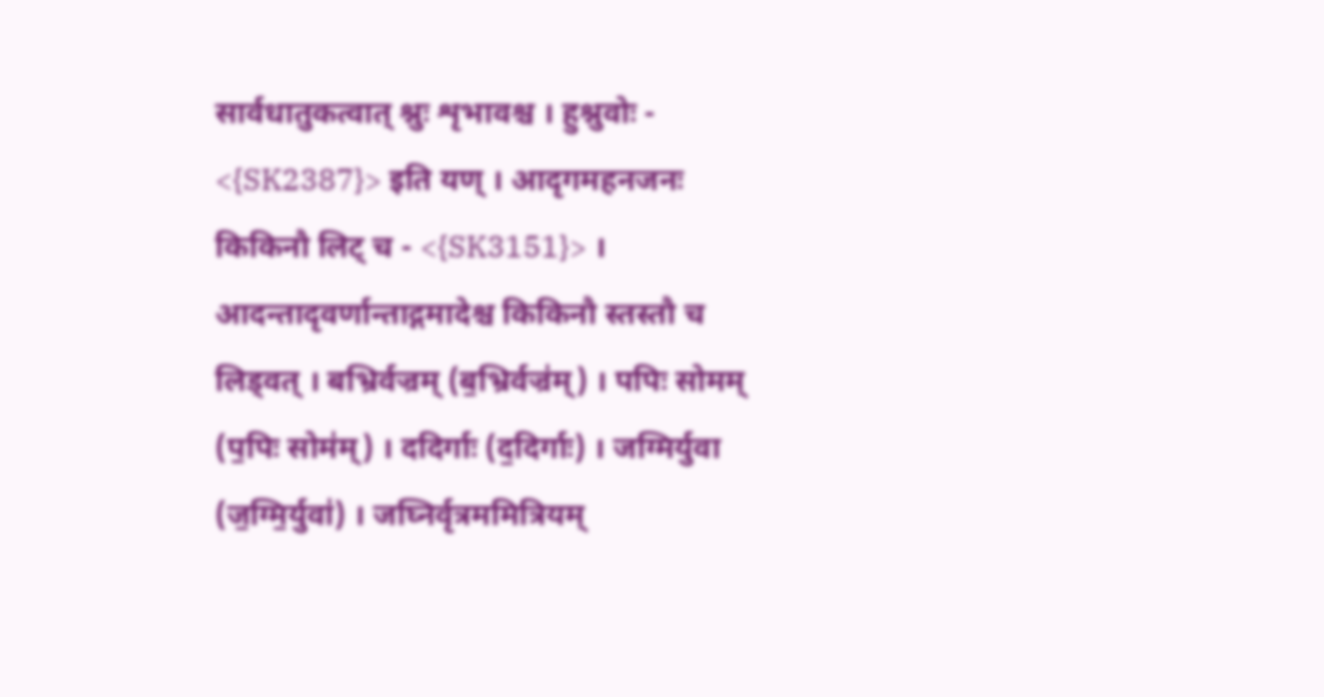सार्वधातुकत्वात् श्नुः शृभावश्च । हुश्नुवोः - <{SK2387}> इति यण् । आदृगमहनजनः किकिनौ लिट् च - <{SK3151}> । आदन्तादृवर्णान्ताद्गमादेश्च किकिनौ स्तस्तौ च लिड्वत् । बभ्रिर्वज्रम् (ब॒भ्रिर्वज्र॑म्) । पपिः सोमम् (प॒पिः सोम॑म्) । ददिर्गाः (द॒दिर्गाः) । जग्मिर्युवा (ज॒ग्मि॒र्युवा॑) । जघ्निर्वृत्रममित्रियम्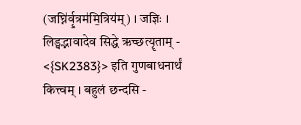(जघ्नि॑र्वृ॒त्रम॑मि॒त्रिय॑म्) । जज्ञिः । लिड्वद्भावादेव सिद्धे ऋच्छत्यॄताम् - <{SK2383}> इति गुणबाधनार्थं कित्त्वम् । बहुलं छन्दसि -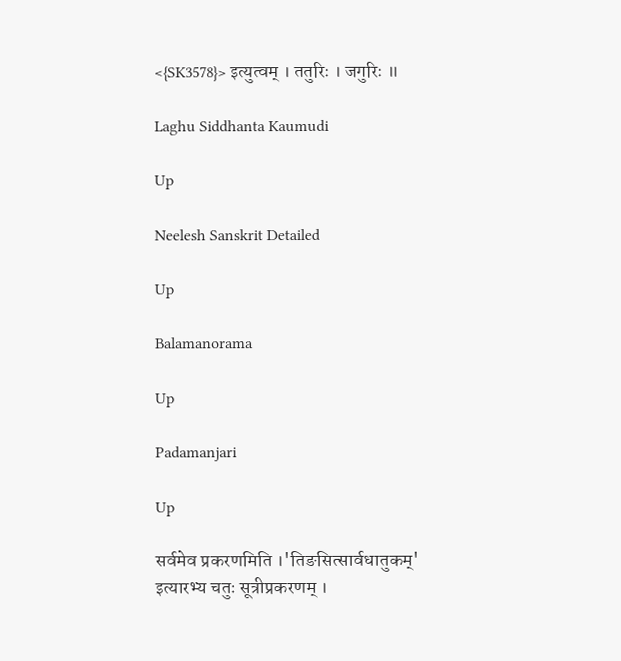<{SK3578}> इत्युत्वम् । ततुरिः । जगुरिः ॥

Laghu Siddhanta Kaumudi

Up

Neelesh Sanskrit Detailed

Up

Balamanorama

Up

Padamanjari

Up

सर्वमेव प्रकरणमिति ।'तिङसित्सार्वधातुकम्' इत्यारभ्य चतुः सूत्रीप्रकरणम् ।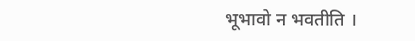भूभावो न भवतीति ।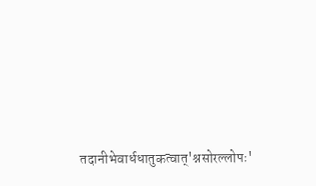तदानीभेवार्धधातुकत्वात्'श्नसोरल्लोपः'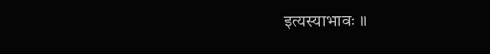इत्यस्याभावः ॥